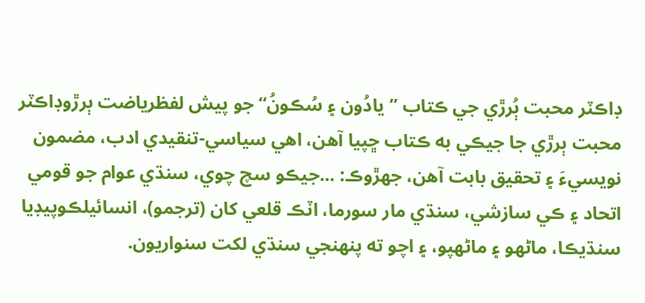ڊاڪٽر محبت ٻُرڙي جي ڪتاب ”يادُون ۽ سُڪونُ“ جو پيش لفظرياضت ٻرڙوڊاڪٽر محبت ٻرڙي جا جيڪي به ڪتاب ڇپيا آهن، اهي سياسي-تنقيدي ادب، مضمون نويسيءَ ۽ تحقيق بابت آهن، جھڙوڪ: ...جيڪو سچ چوي، سنڌي عوام جو قومي اتحاد ۽ ڪي سازشي، سنڌي مار سورما، اٽڪ قلعي کان (ترجمو)، انسائيلڪوپيڊيا سنڌيڪا، ماڻهو ۽ ماڻهپو، ۽ اچو ته پنهنجي سنڌي لکت سنواريون.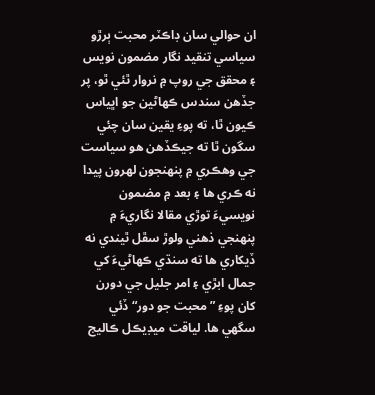ان حوالي سان ڊاڪٽر محبت ٻرڙو سياسي تنقيد نگار مضمون نويس ۽ محقق جي روپ ۾ نروار ٿئي ٿو، پر جڏهن سندس ڪهاڻين جو اڀياس ڪيون ٿا، ته پوءِ يقين سان چئي سگون ٿا ته جيڪڏهن هو سياست جي وهڪري ۾ پنهنجون لهرون پيدا نه ڪري ها ۽ بعد ۾ مضمون نويسيءَ توڙي مقالا نگاريءَ ۾ پنهنجي ذهني ولوڙ سڦل ٿيندي نه ڏيکاري ها ته سنڌي ڪهاڻيءَ کي جمال ابڙي ۽ امر جليل جي دورن کان پوءِ ”محبت جو دور“ ڏئي سگھي ها. لياقت ميڊيڪل ڪاليج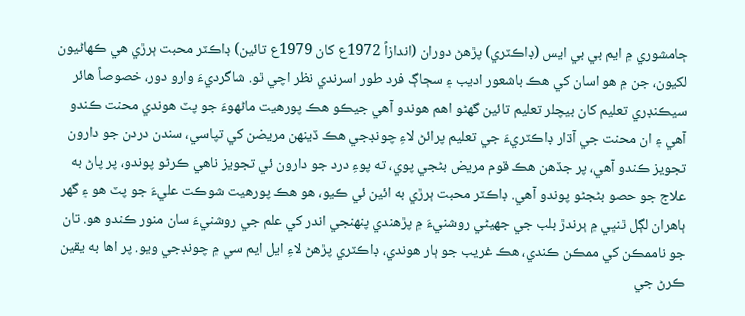ڄامشوري ۾ ايم بي بي ايس (ڊاڪٽري) پڙهڻ دوران (اندازاً 1972ع کان 1979ع تائين) ڊاڪٽر محبت ٻرڙي هي ڪهاڻيون لکيون، جن ۾ هو اسان کي هڪ باشعور اديب ۽ سڄاڳ فرد طور اسرندي نظر اچي ٿو. شاگرديءَ وارو دور، خصوصاً هائر سيڪنڊري تعليم کان بيچلر تعليم تائين گھڻو اهم هوندو آهي جيڪو هڪ پورهيت ماڻهوءَ جو پٽ هوندي محنت ڪندو آهي ۽ ان محنت جي آڌار ڊاڪٽريءَ جي تعليم پرائڻ لاءِ چونڊجي هڪ ڏينهن مريضن کي تپاسي، سندن دردن جو دارون تجويز ڪندو آهي، پر جڏهن هڪ قوم مريض بڻجي پوي، ته پوءِ درد جو دارون ئي تجويز ناهي ڪرڻو پوندو، پر پاڻ به علاج جو حصو بڻجڻو پوندو آهي. ڊاڪٽر محبت ٻرڙي به ائين ئي ڪيو، هو هڪ پورهيت شوڪت عليءَ جو پٽ هو ۽ گهر ٻاهران لڳل ٿنڀي ۾ ٻرندڙ بلب جي جھيڻي روشنيءَ ۾ پڙهندي پنهنجي اندر کي علم جي روشنيءَ سان منور ڪندو هو. تان جو ناممڪن کي ممڪن ڪندي، هڪ غريب جو ٻار هوندي، ڊاڪٽري پڙهڻ لاءِ ايل ايم سي ۾ چونڊجي ويو. پر اها به يقين ڪرڻ جي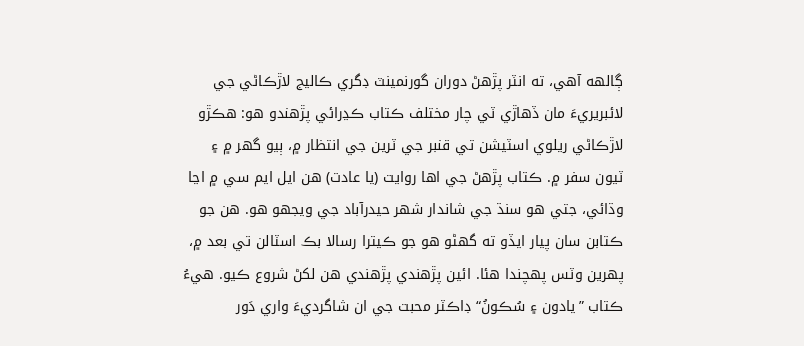ڳالهه آهي، ته انٽر پڙهڻ دوران گورنمينٽ ڊگري ڪاليج لاڙڪاڻي جي لائبريريءَ مان ڏهاڙي ٽي چار مختلف ڪتاب ڪڍرائي پڙهندو هو: هڪڙو لاڙڪاڻي ريلوي اسٽيشن تي قنبر جي ٽرين جي انتظار ۾، ٻيو گھر ۾ ۽ ٽيون سفر ۾. ڪتاب پڙهڻ جي اها روايت (يا عادت) هن ايل ايم سي ۾ اڃا وڌائي، جتي هو سنڌ جي شاندار شهر حيدرآباد جي ويجھو هو. هن جو ڪتابن سان پيار ايڏو ته گھڻو هو جو ڪيترا رسالا بڪ اسٽالن تي بعد ۾، پهرين وٽس پهچندا هئا. ائين پڙهندي پڙهندي هن لکڻ شروع ڪيو. هيءُ ڪتاب ”يادون ۽ سُڪونُ“ ڊاڪٽر محبت جي ان شاگرديءَ واري دَور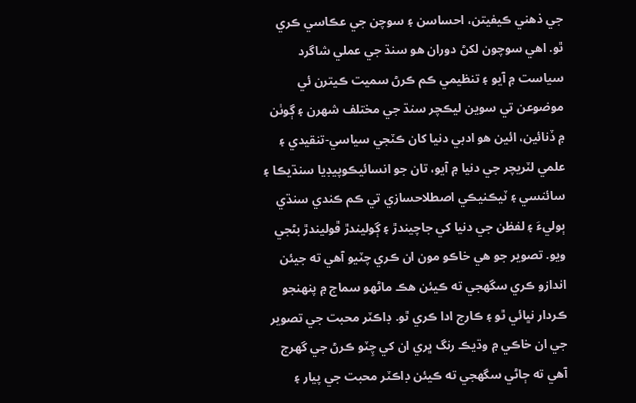جي ذهني ڪيفيتن، احساسن ۽ سوچن جي عڪاسي ڪري ٿو. اهي سوچون لکڻ دوران هو سنڌ جي عملي شاگرد سياست ۾ آيو ۽ تنظيمي ڪم ڪرڻ سميت ڪيترن ئي موضوعن تي سوين ليڪچر سنڌ جي مختلف شهرن ۽ ڳوٺن ۾ ڏنائين، ائين هو ادبي دنيا کان ڪٽجي سياسي-تنقيدي ۽ علمي لٽريچر جي دنيا ۾ آيو، تان جو انسائيڪوپيڊيا سنڌيڪا ۽ سائنسي ۽ ٽيڪنيڪي اصطلاحسازي تي ڪم ڪندي سنڌي ٻوليءَ ۽ لفظن جي دنيا کي جاچيندڙ ۽ ڳوليندڙ ڦوليندڙ بڻجي ويو. تصوير جو هي خاڪو مون ان ڪري چٽيو آهي ته جيئن اندازو ڪري سگھجي ته ڪيئن هڪ ماڻهو سماج ۾ پنهنجو ڪردار نڀائي ٿو ۽ ڪارج ادا ڪري ٿو. ڊاڪٽر محبت جي تصوير جي ان خاڪي ۾ وڌيڪ رنگ ڀري ان کي چِٽو ڪرڻ جي گھرج آهي ته ڄاڻي سگھجي ته ڪيئن ڊاڪٽر محبت جي پيار ۽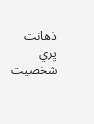ذهانت ڀري شخصيت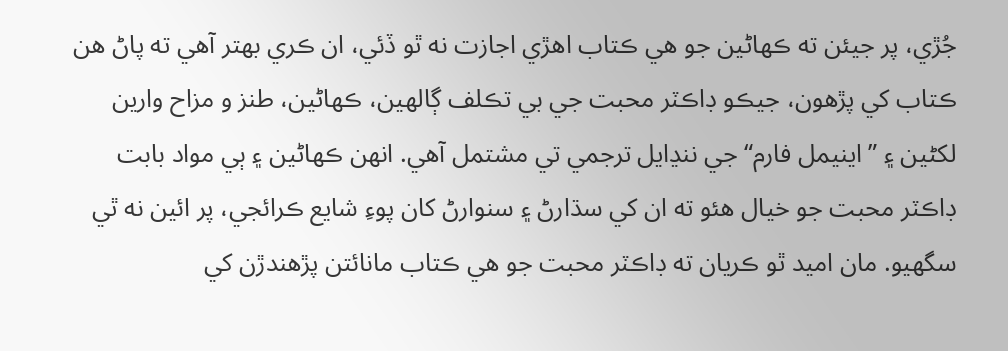جُڙي، پر جيئن ته ڪهاڻين جو هي ڪتاب اهڙي اجازت نه ٿو ڏئي، ان ڪري بهتر آهي ته پاڻ هن ڪتاب کي پڙهون، جيڪو ڊاڪٽر محبت جي بي تڪلف ڳالهين، ڪهاڻين، طنز و مزاح وارين لکڻين ۽ ”اينيمل فارم“ جي ننڍايل ترجمي تي مشتمل آهي. انهن ڪهاڻين ۽ ٻي مواد بابت ڊاڪٽر محبت جو خيال هئو ته ان کي سڌارڻ ۽ سنوارڻ کان پوءِ شايع ڪرائجي، پر ائين نه ٿي سگھيو. مان اميد ٿو ڪريان ته ڊاڪٽر محبت جو هي ڪتاب مانائتن پڙهندڙن کي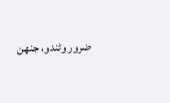ضرور وڻندو، جنهن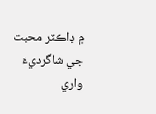۾ ڊاڪٽر محبت جي شاگرديءَ واري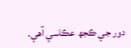دور جي ڪجھ عڪاسي آهي.